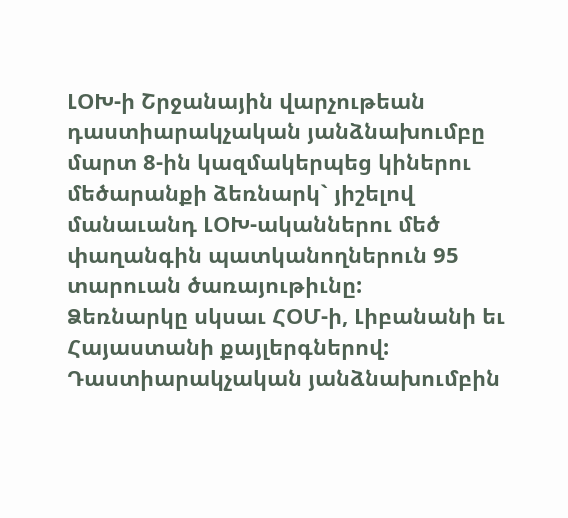ԼՕԽ-ի Շրջանային վարչութեան դաստիարակչական յանձնախումբը մարտ 8-ին կազմակերպեց կիներու մեծարանքի ձեռնարկ` յիշելով մանաւանդ ԼՕԽ-ականներու մեծ փաղանգին պատկանողներուն 95 տարուան ծառայութիւնը:
Ձեռնարկը սկսաւ ՀՕՄ-ի, Լիբանանի եւ Հայաստանի քայլերգներով: Դաստիարակչական յանձնախումբին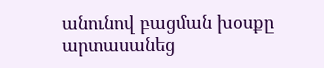անունով բացման խօսքը արտասանեց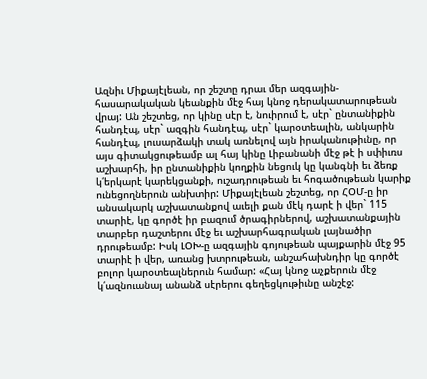Ազնիւ Միքայէլեան, որ շեշտը դրաւ մեր ազգային-հասարակական կեանքին մէջ հայ կնոջ դերակատարութեան վրայ: Ան շեշտեց, որ կինը սէր է, նուիրում է, սէր` ընտանիքին հանդէպ, սէր` ազգին հանդէպ, սէր` կարօտեալին, անկարին հանդէպ, լուսարձակի տակ առնելով այն իրականութիւնը, որ այս գիտակցութեամբ ալ հայ կինը Լիբանանի մէջ թէ ի սփիւռս աշխարհի, իր ընտանիքին կողքին նեցուկ կը կանգնի եւ ձեռք կ՛երկարէ կարեկցանքի, ուշադրութեան եւ հոգածութեան կարիք ունեցողներուն անխտիր: Միքայէլեան շեշտեց, որ ՀՕՄ-ը իր անսակարկ աշխատանքով աւելի քան մէկ դարէ ի վեր` 115 տարիէ, կը գործէ իր բազում ծրագիրներով, աշխատանքային տարբեր դաշտերու մէջ եւ աշխարհագրական լայնածիր դրութեամբ: Իսկ ԼՕԽ-ը ազգային գոյութեան պայքարին մէջ 95 տարիէ ի վեր, առանց խտրութեան, անշահախնդիր կը գործէ բոլոր կարօտեալներուն համար: «Հայ կնոջ աչքերուն մէջ կ՛ազնուանայ անանձ սէրերու գեղեցկութիւնը անշէջ: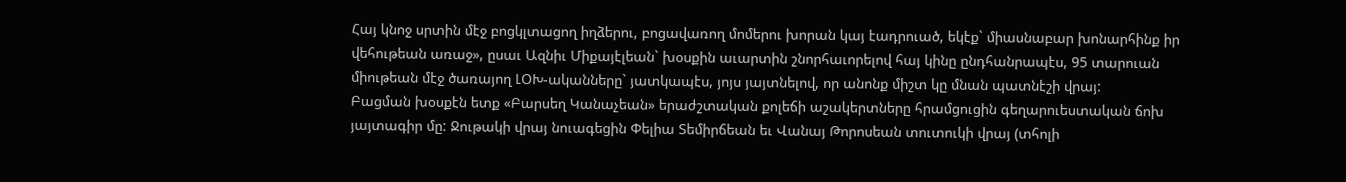Հայ կնոջ սրտին մէջ բոցկլտացող իղձերու, բոցավառող մոմերու խորան կայ էադրուած, եկէք` միասնաբար խոնարհինք իր վեհութեան առաջ», ըսաւ Ազնիւ Միքայէլեան` խօսքին աւարտին շնորհաւորելով հայ կինը ընդհանրապէս, 95 տարուան միութեան մէջ ծառայող ԼՕԽ-ականները` յատկապէս, յոյս յայտնելով, որ անոնք միշտ կը մնան պատնէշի վրայ:
Բացման խօսքէն ետք «Բարսեղ Կանաչեան» երաժշտական քոլեճի աշակերտները հրամցուցին գեղարուեստական ճոխ յայտագիր մը: Ջութակի վրայ նուագեցին Փելիա Տեմիրճեան եւ Վանայ Թորոսեան տուտուկի վրայ (տհոլի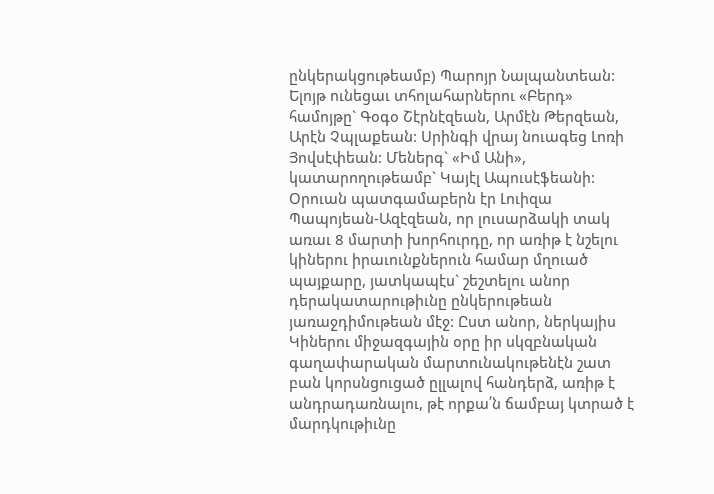ընկերակցութեամբ) Պարոյր Նալպանտեան: Ելոյթ ունեցաւ տհոլահարներու «Բերդ» համոյթը` Գօգօ Շէրնէզեան, Արմէն Թերզեան, Արէն Չպլաքեան: Սրինգի վրայ նուագեց Լոռի Յովսէփեան: Մեներգ` «Իմ Անի», կատարողութեամբ` Կայէլ Ապուսէֆեանի:
Օրուան պատգամաբերն էր Լուիզա Պապոյեան-Ազէզեան, որ լուսարձակի տակ առաւ 8 մարտի խորհուրդը, որ առիթ է նշելու կիներու իրաւունքներուն համար մղուած պայքարը, յատկապէս` շեշտելու անոր դերակատարութիւնը ընկերութեան յառաջդիմութեան մէջ: Ըստ անոր, ներկայիս Կիներու միջազգային օրը իր սկզբնական գաղափարական մարտունակութենէն շատ բան կորսնցուցած ըլլալով հանդերձ, առիթ է անդրադառնալու, թէ որքա՛ն ճամբայ կտրած է մարդկութիւնը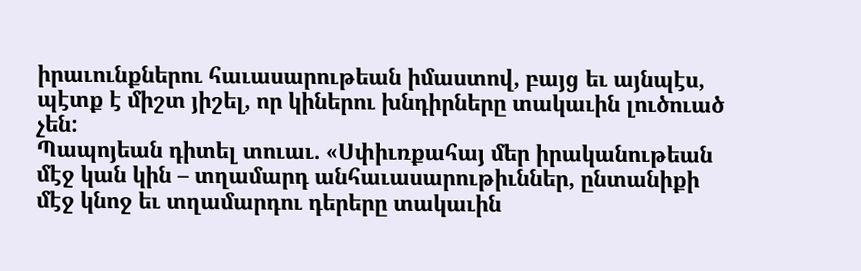իրաւունքներու հաւասարութեան իմաստով, բայց եւ այնպէս, պէտք է միշտ յիշել, որ կիներու խնդիրները տակաւին լուծուած չեն:
Պապոյեան դիտել տուաւ. «Սփիւռքահայ մեր իրականութեան մէջ կան կին – տղամարդ անհաւասարութիւններ, ընտանիքի մէջ կնոջ եւ տղամարդու դերերը տակաւին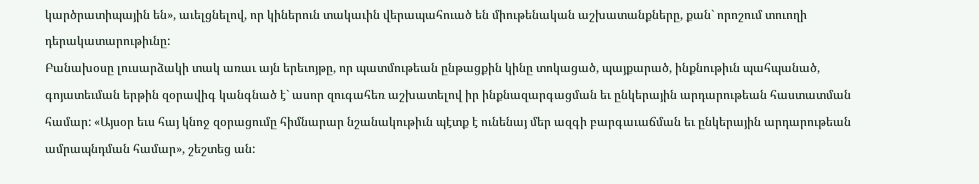կարծրատիպային են», աւելցնելով, որ կիներուն տակաւին վերապահուած են միութենական աշխատանքները, քան` որոշում տուողի դերակատարութիւնը:
Բանախօսը լուսարձակի տակ առաւ այն երեւոյթը, որ պատմութեան ընթացքին կինը տոկացած, պայքարած, ինքնութիւն պահպանած, գոյատեւման երթին զօրավիգ կանգնած է` ասոր զուգահեռ աշխատելով իր ինքնազարգացման եւ ընկերային արդարութեան հաստատման համար: «Այսօր եւս հայ կնոջ զօրացումը հիմնարար նշանակութիւն պէտք է ունենայ մեր ազգի բարգաւաճման եւ ընկերային արդարութեան ամրապնդման համար», շեշտեց ան: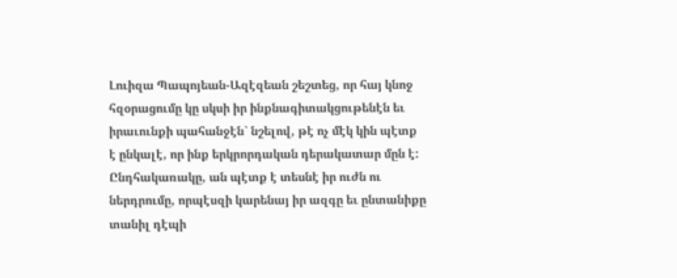Լուիզա Պապոյեան-Ազէզեան շեշտեց, որ հայ կնոջ հզօրացումը կը սկսի իր ինքնագիտակցութենէն եւ իրաւունքի պահանջէն` նշելով, թէ ոչ մէկ կին պէտք է ընկալէ, որ ինք երկրորդական դերակատար մըն է: Ընդհակառակը, ան պէտք է տեսնէ իր ուժն ու ներդրումը, որպէսզի կարենայ իր ազգը եւ ընտանիքը տանիլ դէպի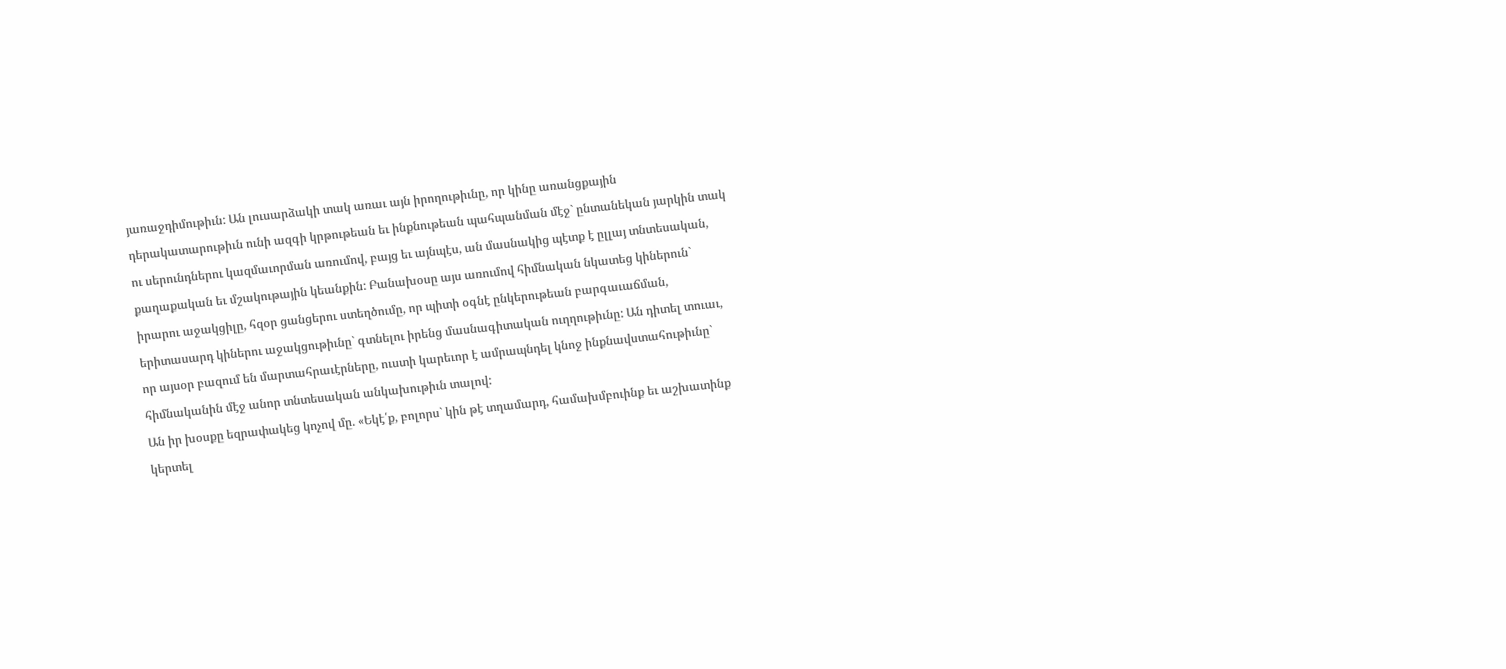յառաջդիմութիւն: Ան լուսարձակի տակ առաւ այն իրողութիւնը, որ կինը առանցքային դերակատարութիւն ունի ազգի կրթութեան եւ ինքնութեան պահպանման մէջ` ընտանեկան յարկին տակ ու սերունդներու կազմաւորման առումով, բայց եւ այնպէս, ան մասնակից պէտք է ըլլայ տնտեսական, քաղաքական եւ մշակութային կեանքին: Բանախօսը այս առումով հիմնական նկատեց կիներուն` իրարու աջակցիլը, հզօր ցանցերու ստեղծումը, որ պիտի օգնէ ընկերութեան բարգաւաճման, երիտասարդ կիներու աջակցութիւնը` գտնելու իրենց մասնագիտական ուղղութիւնը: Ան դիտել տուաւ, որ այսօր բազում են մարտահրաւէրները, ուստի կարեւոր է ամրապնդել կնոջ ինքնավստահութիւնը` հիմնականին մէջ անոր տնտեսական անկախութիւն տալով:
Ան իր խօսքը եզրափակեց կոչով մը. «Եկէ՛ք, բոլորս` կին թէ տղամարդ, համախմբուինք եւ աշխատինք կերտել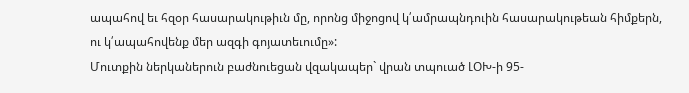ապահով եւ հզօր հասարակութիւն մը, որոնց միջոցով կ՛ամրապնդուին հասարակութեան հիմքերն, ու կ՛ապահովենք մեր ազգի գոյատեւումը»:
Մուտքին ներկաներուն բաժնուեցան վզակապեր` վրան տպուած ԼՕԽ-ի 95-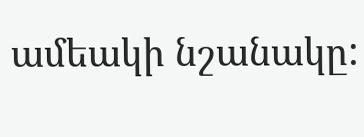ամեակի նշանակը: